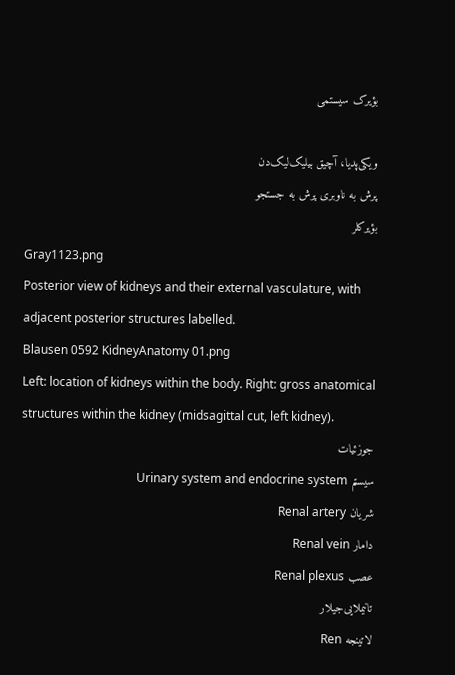بؤیرک سیستمی

ویکی‌پدیا، آچیق بیلیک‌لیک‌دن
پرش به ناوبری پرش به جستجو
بؤیرکلر
Gray1123.png
Posterior view of kidneys and their external vasculature, with adjacent posterior structures labelled.
Blausen 0592 KidneyAnatomy 01.png
Left: location of kidneys within the body. Right: gross anatomical structures within the kidney (midsagittal cut, left kidney).
جوزئیات
سیستم Urinary system and endocrine system
شریان Renal artery
دامار Renal vein
عصب Renal plexus
تانیملایی‌جیلار
لاتینجه Ren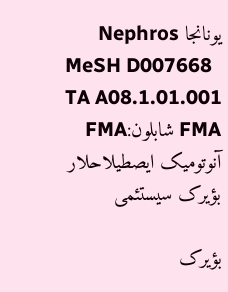یونانجا Nephros
MeSH D007668
TA A08.1.01.001
FMA شابلون:FMA
آنوتومیک ایصطیلاحلار
بؤیرک سیستئمی

بؤیرک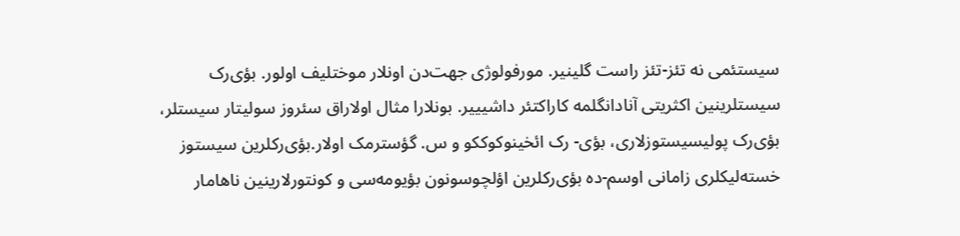سیستئمی نه تئز-تئز راست گلینیر. مورفولوژی جهت‌دن اونلار موختلیف اولور. بؤی‌رک سیستلرینین اکثریتی آنادانگلمه کاراکتئر داشیییر. بونلارا مثال اولاراق سئروز سولیتار سیستلر، بؤی‌رک پولیسیستوزلاری، بؤی- رک ائخینوکوککو و س. گؤسترمک اولار.بؤی‌رکلرین سیستوز خسته‌لیکلری زامانی اوسم-ده بؤی‌رکلرین اؤلچوسونون بؤیومه‌سی و کونتورلارینین ناهامار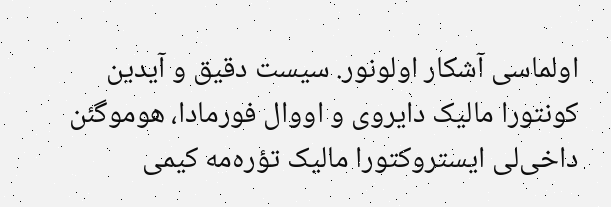اولماسی آشکار اولونور. سیست دقیق و آیدین کونتورا مالیک دایروی و اووال فورمادا، هوموگئن داخی‌لی ایستروکتورا مالیک تؤره‌مه کیمی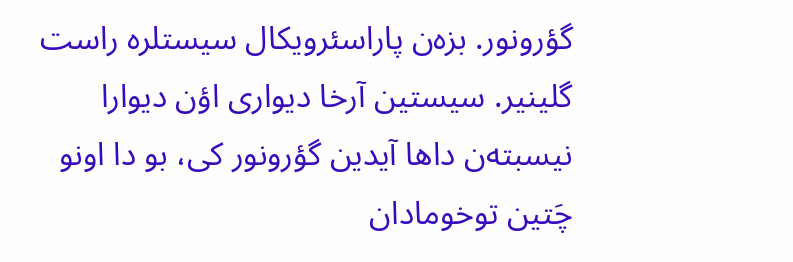گؤرونور. بزه‌ن پاراسئرویکال سیستلره راست گلینیر. سیستین آرخا دیواری اؤن دیوارا نیسبته‌ن داها آیدین گؤرونور کی، بو دا اونو چَتین توخومادان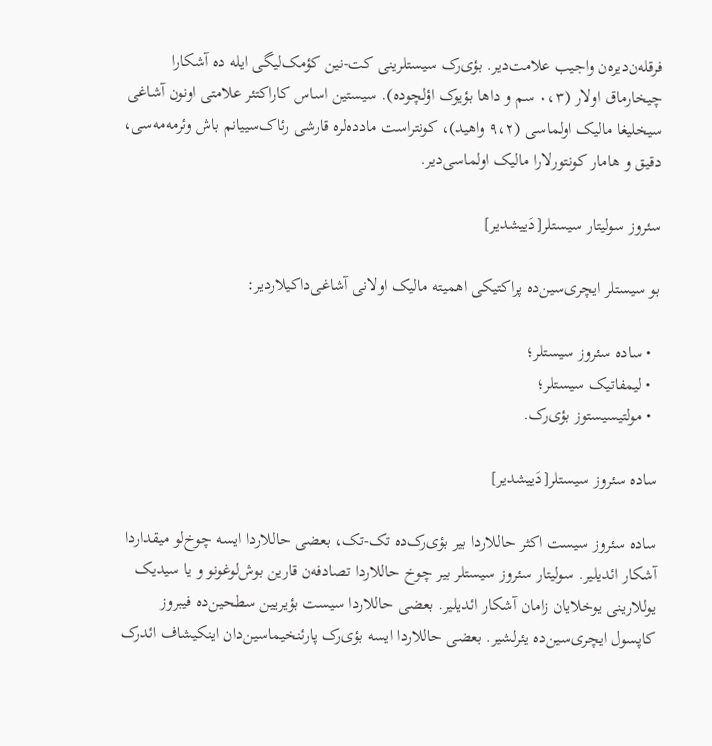فرقله‌ن‌دیره‌ن واجیب علامت‌دیر. بؤی‌رک سیستلرینی کت-نین کؤمک‌لیگی ایله ده آشکارا چیخارماق اولار (۰،۳ سم و داها بؤیوک اؤلچوده). سیستین اساس کاراکتئر علامتی اونون آشاغی سیخلیغا مالیک اولماسی (۹،۲ واهید)، کونتراست مادده‌لره قارشی رئاک‌سییانم باش وئرمه‌مه‌سی، دقیق و هامار کونتورلارا مالیک اولماسی‌دیر.

سئروز سولیتار سیستلر[دَییشدیر]

بو سیستلر ایچری‌سین‌ده پراکتیکی اهمیته مالیک اولانی آشاغی‌داکیلاردیر:

  • ساده سئروز سیستلر؛
  • لیمفاتیک سیستلر؛
  • مولتیسیستوز بؤی‌رک.

ساده سئروز سیستلر[دَییشدیر]

ساده سئروز سیست اکثر حاللاردا بیر بؤی‌رک‌ده تک-تک، بعضی حاللاردا ایسه چوخ‌لو میقداردا آشکار ائدیلیر. سولیتار سئروز سیستلر بیر چوخ حاللاردا تصادفه‌ن قارین بوش‌لوغونو و یا سیدیک یوللارینی یوخلایان زامان آشکار ائدیلیر. بعضی حاللاردا سیست بؤیریین سطحین‌ده فیبروز کاپسول ایچری‌سین‌ده یئرلشیر. بعضی حاللاردا ایسه بؤی‌رک پارئنخیماسین‌دان اینکیشاف ائدرک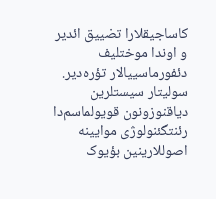کاساجیقلارا تضییق ائدیر و اوندا موختلیف دئفورماسییالار تؤره‌دیر. سولیتار سیستلرین دیاقنوزونون قویولماسم‌دا رئنتگئنولوژی موایینه اصوللارینین بؤیوک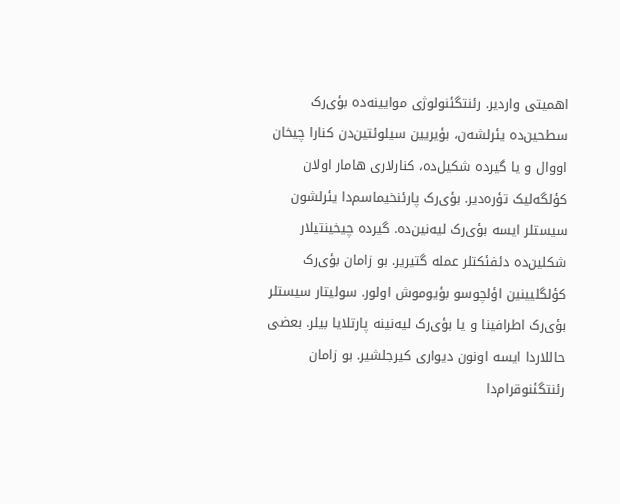اهمیتی واردیر. رئنتگئنولوژی موایینه‌ده بؤی‌رک سطحین‌ده یئرلشه‌ن، بؤیریین سیلوئتین‌دن کنارا چیخان اووال و یا گیرده شکیل‌ده، کنارلاری هامار اولان کؤلگه‌لیک تؤره‌دیر. بؤی‌رک پارئنخیماسم‌دا یئرلشون سیستلر ایسه بؤی‌رک لیه‌نین‌ده. گیرده چیخینتیلار شکلین‌ده دئفئکتلر عمله گتیریر. بو زامان بؤی‌رک کؤلگلیینین اؤلچوسو بؤیوموش اولور. سولیتار سیستلر بؤی‌رک اطرافینا و یا بؤی‌رک لیه‌نینه پارتلایا بیلر. بعضی حاللاردا ایسه اونون دیواری کیرجلشیر. بو زامان رئنتگئنوقرام‌دا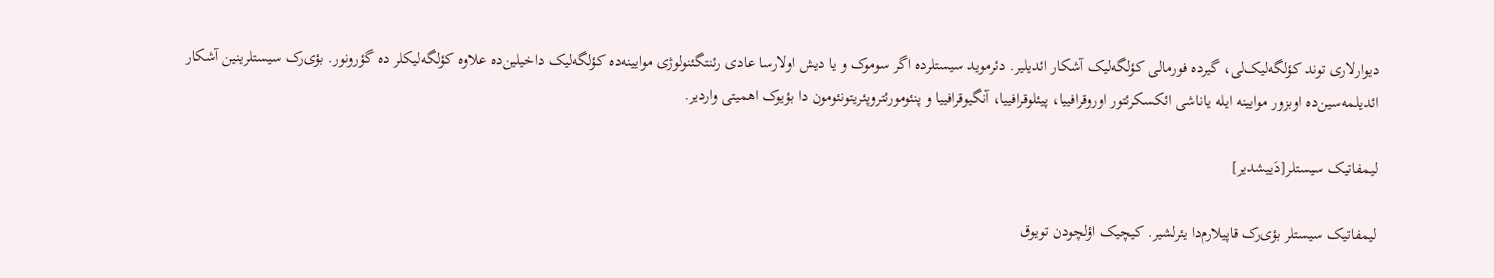دیوارلاری توند کؤلگه‌لیک‌لی، گیرده فورمالی کؤلگه‌لیک آشکار ائدیلیر. دئرموید سیستلرده اگر سوموک و یا دیش اولارسا عادی رئنتگئنولوژی موایینه‌ده کؤلگه‌لیک داخیلین‌ده علاوه کؤلگه‌لیکلر ده گؤرونور. بؤی‌رک سیستلرینین آشکار ائدیلمه‌سین‌ده اوبزور موایینه ایله یاناشی ائکسکرئتور اوروقرافییا، پیئلوقرافییا، آنگیوقرافییا و پنئومورئتروپئریتونئومون دا بؤیوک اهمیتی واردیر.

لیمفاتیک سیستلر[دَییشدیر]

لیمفاتیک سیستلر بؤی‌رک قاپیلارم‌دا یئرلشیر. کیچیک اؤلچودن تویوق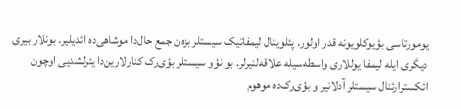یومورتاسی بؤیوکلویونه قدر اولور. پئلوینال لیمفاتیک سیستلر بزه‌ن جمع حال‌دا موشاهی‌ده ائدیلیر. بونلار بیری دیگری ایله لیمفا یوللاری واسطه‌سیله علاقه‌لنیرلر. بو نؤو سیستلر بؤی‌رک کنارلارین‌دا یئرلشدیی اوچون ائکسترارئنال سیستلر آدلانیر و بؤی‌رک‌ده موهوم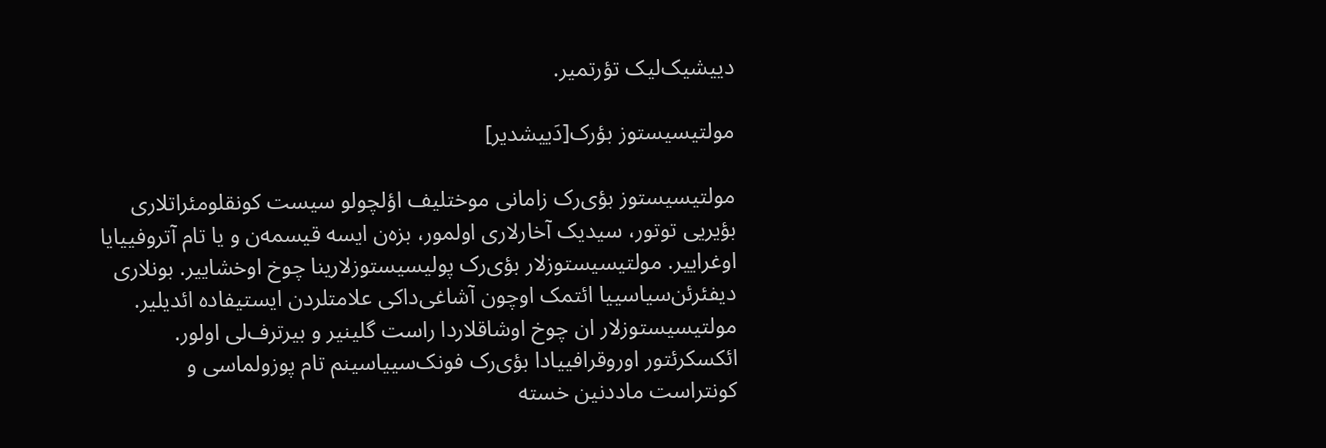دییشیک‌لیک تؤرتمیر.

مولتیسیستوز بؤرک[دَییشدیر]

مولتیسیستوز بؤی‌رک زامانی موختلیف اؤلچولو سیست کونقلومئراتلاری بؤیریی توتور، سیدیک آخارلاری اولمور، بزه‌ن ایسه قیسمه‌ن و یا تام آتروفییایا اوغراییر. مولتیسیستوزلار بؤی‌رک پولیسیستوزلارینا چوخ اوخشاییر. بونلاری دیفئرئن‌سیاسییا ائتمک اوچون آشاغی‌داکی علامتلردن ایستیفاده ائدیلیر. مولتیسیستوزلار ان چوخ اوشاقلاردا راست گلینیر و بیرترف‌لی اولور. ائکسکرئتور اوروقرافییادا بؤی‌رک فونک‌سییاسینم تام پوزولماسی و کونتراست ماددنین خسته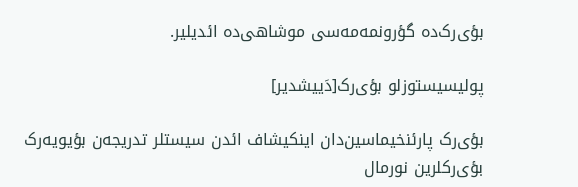بؤی‌رک‌ده گؤرونمه‌مه‌سی موشاهی‌ده ائدیلیر.

پولیسیستوزلو بؤی‌رک[دَییشدیر]

بؤی‌رک پارئنخیماسین‌دان اینکیشاف ائدن سیستلر تدریجه‌ن بؤیویه‌رک بؤی‌رکلرین نورمال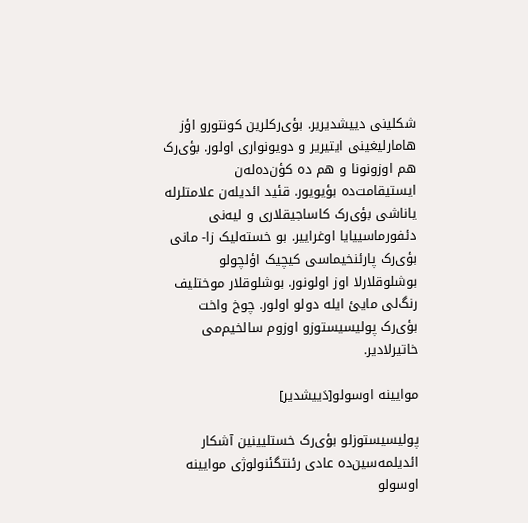شکلینی دییشدیریر. بؤی‌رکلرین کونتورو اؤز هامارلیغینی ایتیریر و دویونواری اولور. بؤی‌رک هم اوزونونا و هم ده کؤن‌ده‌له‌ن ایستیقامت‌ده بؤیویور. قئید ائدیله‌ن علامتلرله یاناشی بؤی‌رک کاساجیقلاری و لیه‌نی دئفورماسییایا اوغراییر. بو خسته‌لیک زا- مانی بؤی‌رک پارئنخیماسی کیچیک اؤلچولو بوشلوقلارلا اوز اولونور. بوشلوقلار موختلیف رنگ‌لی مایئ ایله دولو اولور. چوخ واخت بؤی‌رک پولیسیستوزو اوزوم سالخیم‌می خاتیرلادیر.

موایینه اوسولو[دَییشدیر]

پولیسیستوزلو بؤی‌رک خستلیینین آشکار ائدیلمه‌سین‌ده عادی رئنتگئنولوژی موایینه اوسولو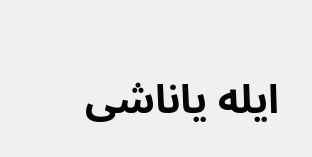ایله یاناشی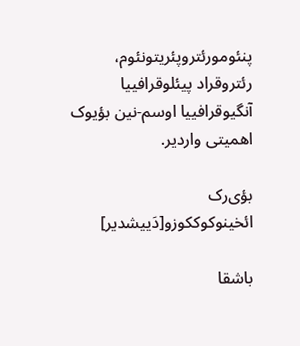پنئومورئتروپئریتونئوم، رئتروقراد پیئلوقرافییا آنگیوقرافییا اوسم-نین بؤیوک اهمیتی واردیر.

بؤی‌رک ائخینوکوککوزو[دَییشدیر]

باشقا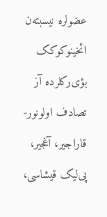عضولره نیسبته‌ن ائخینوکوکک بؤی‌رکلرده آز تصادف اولونور- قاراجیر، آغجیر، پی‌لیک قیشاسی،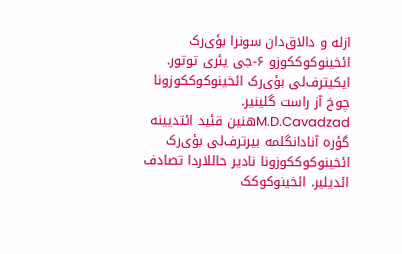ازله و دالاق‌دان سونرا بؤی‌رک ائخینوکوککوزو ۶-جی یئری توتور. ایکیترف‌لی بؤی‌رک ائخینوکوککوزونا چوخ آز راست گلینیر. M.D.Cavadzadهنین قئید ائتدیینه گؤره آنادانگلمه بیرترف‌لی بؤی‌رک ائخینوکوککوزونا نادیر حاللاردا تصادف ائدیلیر. ائخینوکوکک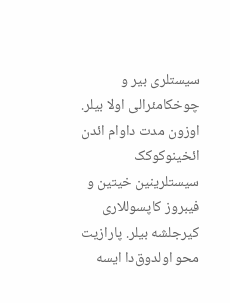سیستلری بیر و چوخکامئرالی اولا بیلر. اوزون مدت داوام ائدن ائخینوکوکک سیستلرینین خیتین و فیبروز کاپسوللاری کیرجلشه بیلر. پارازیت محو اولدوق‌دا ایسه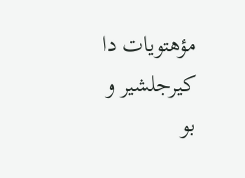مؤهتویات دا کیرجلشیر و بو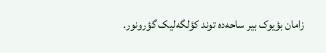زامان بؤیوک بیر ساحه‌ده توند کؤلگه‌لیک گؤرونور.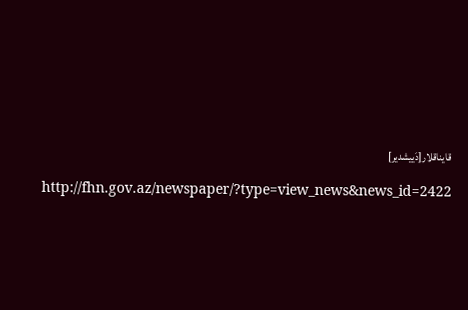قایناقلار[دَییشدیر]

http://fhn.gov.az/newspaper/?type=view_news&news_id=2422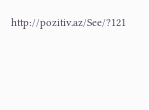http://pozitiv.az/See/?121